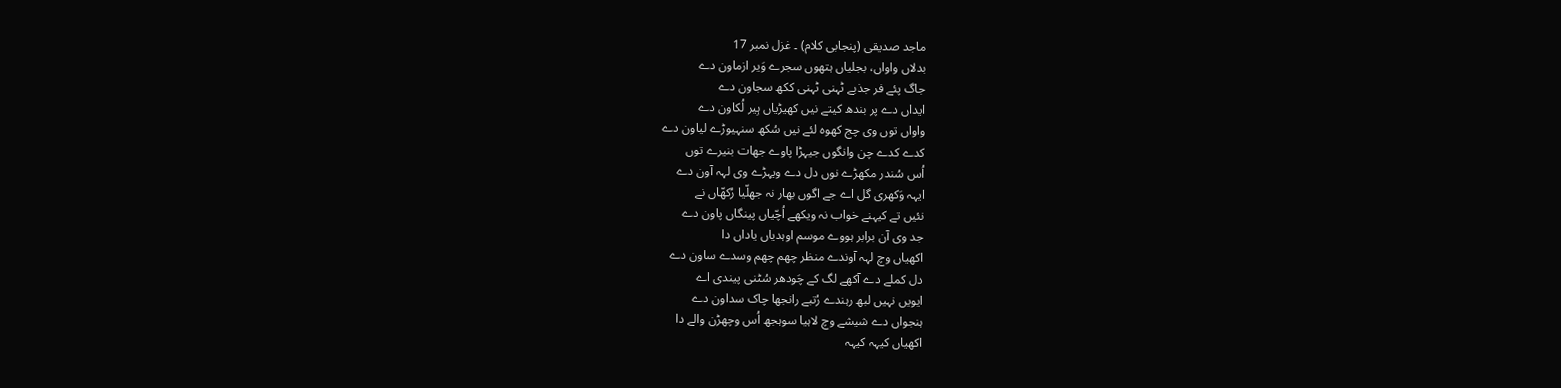ماجد صدیقی (پنجابی کلام) ۔ غزل نمبر 17
بدلاں واواں، بجلیاں ہتھوں سجرے وَیر ازماون دے
جاگ پئے فر جذبے ٹہنی ٹہنی ککھ سجاون دے
ایداں دے پر بندھ کیتے نیں کھیڑیاں ہِیر لُکاون دے
واواں توں وی چج کھوہ لئے نیں سُکھ سنہیوڑے لیاون دے
کدے کدے چن وانگوں جیہڑا پاوے جھات بنیرے توں
اُس سُندر مکھڑے نوں دل دے ویہڑے وی لہہ آون دے
ایہہ وَکھری گل اے جے اگوں بھار نہ جھلّیا رُکھّاں نے
نئیں تے کیہنے خواب نہ ویکھے اُچّیاں پینگاں پاون دے
جد وی آن برابر ہووے موسم اوہدیاں یاداں دا
اکھیاں وچ لہہ آوندے منظر چھم چھم وسدے ساون دے
دل کملے دے آکھے لگ کے چَودھر سُٹنی پیندی اے
ایویں نہیں لبھ رہندے رُتبے رانجھا چاک سداون دے
ہنجواں دے شیشے وچ لاہیا سوہجھ اُس وچھڑن والے دا
اکھیاں کیہہ کیہہ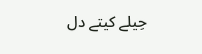حِیلے کیتے دل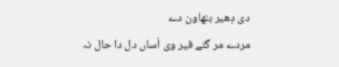دی دِھیر بنھاون دے
مردے مر گئے فیر وی اَساں دل دا حال نہ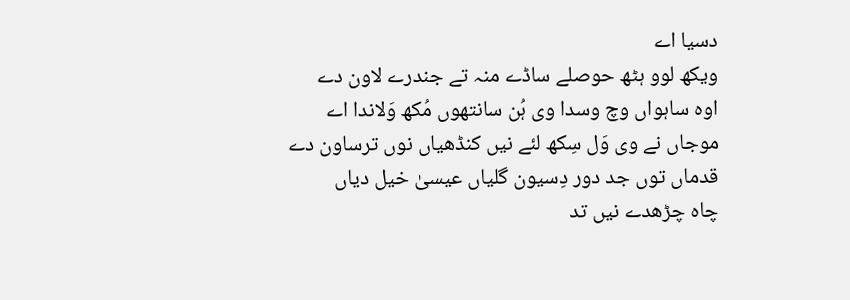دسیا اے
ویکھ لوو ہٹھ حوصلے ساڈے منہ تے جندرے لاون دے
اوہ ساہواں وچ وسدا وی ہُن سانتھوں مُکھ وَلاندا اے
موجاں نے وی وَل سِکھ لئے نیں کنڈھیاں نوں ترساون دے
قدماں توں جد دور دِسیون گلیاں عیسیٰ خیل دیاں
چاہ چڑھدے نیں تد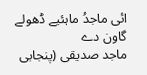ائی ماجدُ ماہئیے ڈھولے گاون دے
ماجد صدیقی (پنجابی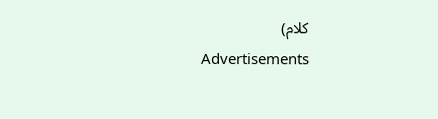کلام)
Advertisements